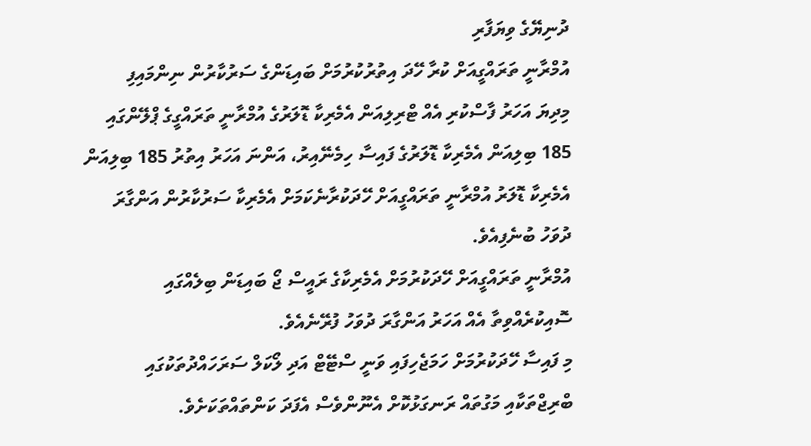ދުނިޔޭގެ ވިޔަފާރި
އުމްރާނީ ތަރައްގީއަށް ކުރާ ހޭދަ އިތުރުކުރުމަށް ބައިޑަންގެ ސަރުކާރުން ނިންމައިފި
މިދިޔަ އަހަރު ފާސްކުރި އެއް ޓްރިލިއަން އެމެރިކާ ޑޮލަރުގެ އުމްރާނީ ތަރައްގީގެ ޕްލޭންގައި 185 ބިލިއަން އެމެރިކާ ޑޮލަރުގެ ފައިސާ ހިމެނޭއިރު، އަންނަ އަހަރު އިތުރު 185 ބިލިއަން އެމެރިކާ ޑޮލަރު އުމްރާނީ ތަރައްގީއަށް ހޭދަކުރާނެކަމަށް އެމެރިކާ ސަރުކާރުން އަންގާރަ ދުވަހު ބުނެފިއެވެ.
އުމްރާނީ ތަރައްގީއަށް ހޭދަކުރުމަށް އެމެރިކާގެ ރައީސް ޖޯ ބައިޑަން ބިލެއްގައި ސޮއިކުރެއްވިތާ އެއް އަހަރު އަންގާރަ ދުވަހު ފުރޭނެއެވެ.
މި ފައިސާ ހޭދަކުރުމަށް ހަމަޖެހިފައި ވަނީ ސްޓޭޓް އަދި ލޯކަލް ސަރަހައްދުތަކުގައި ބްރިޖްތަކާއި މަގުތައް ރަނގަޅުކޮށް އެނޫންވެސް އެފަދަ ކަންތައްތަކަށެވެ.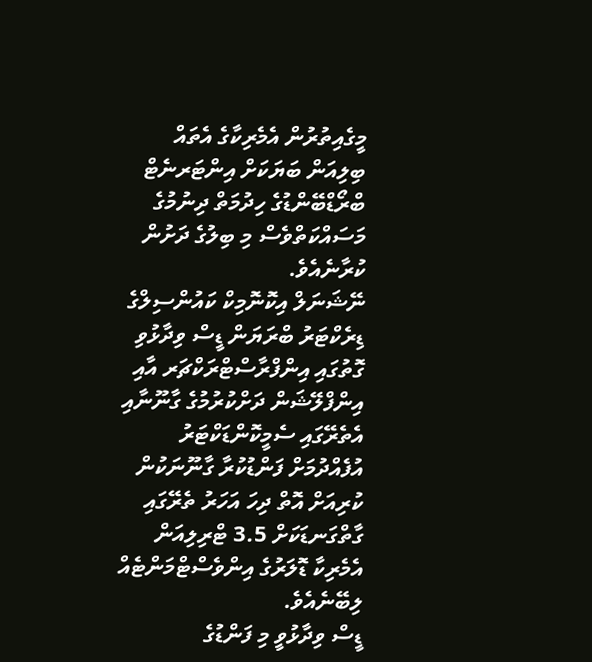މީގެއިތުރުން އެމެރިކާގެ އެތައް ބިލިއަން ބަޔަކަށް އިންޓަރނެޓް ބްރޯޑްބޭންޑުގެ ހިދުމަތް ދިނުމުގެ މަސައްކަތްވެސް މި ބިލުގެ ދަށުން ކުރާނެއެވެ.
ނޭޝަނަލް އިކޮނޮމިކް ކައުންސިލްގެ ޑިރެކްޓަރު ބްރަޔަން ޑީސް ވިދާޅުވި ގޮތުގައި އިންފްރާސްޓްރަކްޗަރ އާއި އިންފްލޭޝަން ދަށްކުރުމުގެ ގާނޫނާއި އެތެރޭގައި ސެމީކޮންޑަކްޓަރު އުފެއްދުމަށް ފަންޑުކުރާ ގާނޫނަކުން ކުރިއަށް އޮތް ދިހަ އަހަރު ތެރޭގައި ގާތްގަނޑަކަށް 3.5 ޓްރިލިއަން އެމެރިކާ ޑޮލަރުގެ އިންވެސްޓްމަންޓެއް ލިބޭނެއެވެ.
ޑީސް ވިދާޅުވީ މި ފަންޑުގެ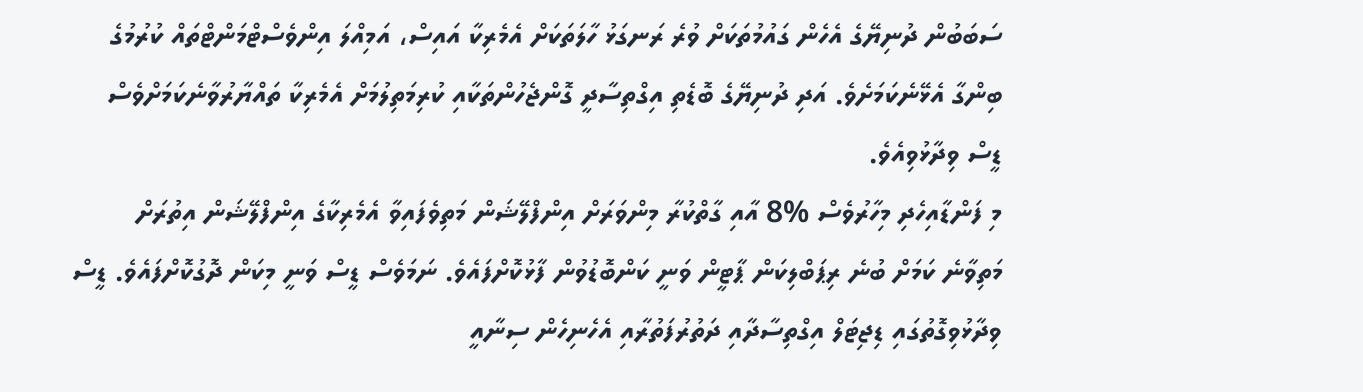ސަބަބުން ދުނިޔޭގެ އެހެން ގައުމުތަކަށް ވުރެ ރަނގަޅު ހާލަތަކަށް އެމެރިކާ އައިސް، އަމިއްލަ އިންވެސްޓްމަންޓްތައް ކުރުމުގެ ބިންގާ އެޅޭނެކަމަށެވެ. އަދި ދުނިޔޭގެ ބޮޑެތި އިގްތިސާދީ ގޮންޖެހުންތަކާއި ކުރިމަތިލުމަށް އެމެރިކާ ތައްޔާރުވާނެކަމަށްވެސް ޑީސް ވިދާޅުވިއެވެ.
މި ފަންޑާއިހެދި މިހާރުވެސް %8 އާއި ގާތްކުރާ މިންވަރަށް އިންފްލޭޝަން މަތިވެފައިވާ އެމެރިކާގެ އިންފްލޭޝަން އިތުރަށް މަތިވާނެ ކަމަށް ބުނެ ރިޕަބްލިކަން ޕާޓީން ވަނީ ކަންބޮޑުވުން ފާޅުކޮށްފައެވެ. ނަމަވެސް ޑީސް ވަނީ މިކަން ދޮގުކޮށްފައެވެ. ޑީސް ވިދާޅުވިގޮތުގައި ޑިޖިޓަލް އިގްތިސާދާއި ދަތުރުފަތުރާއި އެހެނިހެން ސިނާއީ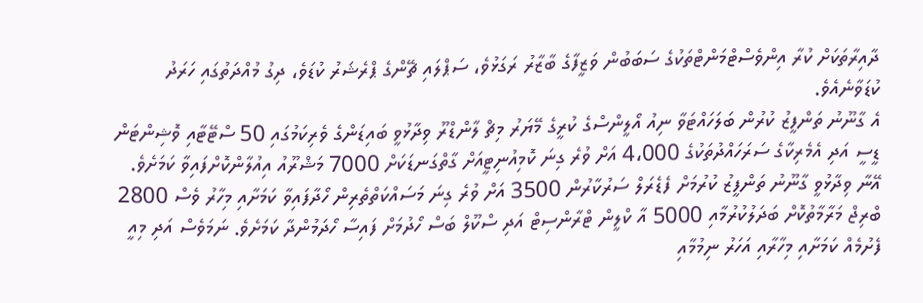ދާއިރާތަކަށް ކުރާ އިންވެސްޓްމަންޓްތަކުގެ ސަބަބުން ވަޒީފާގެ ބާޒާރު ރަގަޅުވެ، ސަޕްލައި ޗޭންގެ ޕްރެޝަރު ކުޑަވެ، ދިގު މުއްދަތުގައި ހަރަދު ކުޑަވާނެއެވެ.
އެ ގާނޫނު ތަންފީޒު ކުރުން ބަލަހައްޓަވާ ނިއު އޯލީންސްގެ ކުރީގެ މޭޔަރު މިޗް ލާންޑްރޫ ވިދާޅުވީ ބައިޑަންގެ ވެރިކަމުގައި 50 ސްޓޭޓާއި ވޮޝިންޓަން ޑީސީ އަދި އެމެރިކާގެ ސަރަހައްދުތަކުގެ 4،000 އަށް ވުރެ ގިނަ ކޮމިއުނިޓީއަށް ގާތްގަނޑަކަށް 7000 މަޝްރޫއު އިއުލާންކޮށްފައިވާ ކަމަށެވެ.
އޭނާ ވިދާޅުވީ ގާނޫނު ތަންފީޒު ކުރުމަށް ފެޑެރަލް ސަރުކާރުން 3500 އަށް ވުރެ ގިނަ މަސައްކަތްތެރިން ހޯދާފައިވާ ކަމަށާއި މިހާރު ވެސް 2800 ބްރިޖް މަރާމާތުކޮށް ބަދަލުކުރުމާއި 5000 އާ ކްލީން ޓްރާންސިޓް އަދި ސްކޫލް ބަސް ހޯދުމަށް ފައިސާ ހޯދަމުންދާ ކަމަށެވެ. ނަމަވެސް އަދި މިއީ ފެށުމެއް ކަމަށާއި މިހާރާއި އަހަރު ނިމުމާއި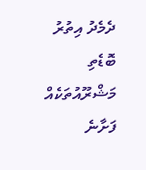ދެމެދު އިތުރު ބޮޑެތި މަޝްރޫއުތަކެއް ފަށާނެ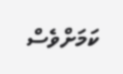ކަމަށްވެސް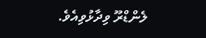ލެންޑްރޫ ވިދާޅުވިއެވެ.